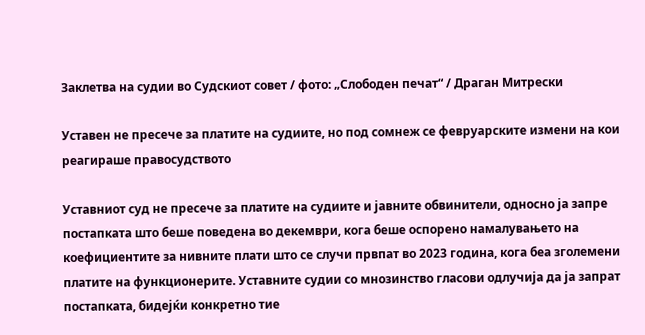Заклетва на судии во Судскиот совет / фото: „Слободен печат“ / Драган Митрески

Уставен не пресече за платите на судиите, но под сомнеж се февруарските измени на кои реагираше правосудството

Уставниот суд не пресече за платите на судиите и јавните обвинители, односно ја запре постапката што беше поведена во декември, кога беше оспорено намалувањето на коефициентите за нивните плати што се случи првпат во 2023 година, кога беа зголемени платите на функционерите. Уставните судии со мнозинство гласови одлучија да ја запрат постапката, бидејќи конкретно тие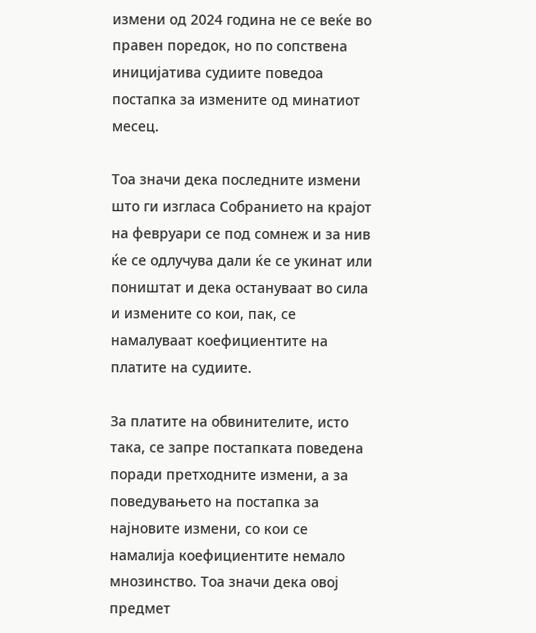измени од 2024 година не се веќе во правен поредок, но по сопствена иницијатива судиите поведоа постапка за измените од минатиот месец.

Тоа значи дека последните измени што ги изгласа Собранието на крајот на февруари се под сомнеж и за нив ќе се одлучува дали ќе се укинат или поништат и дека остануваат во сила и измените со кои, пак, се намалуваат коефициентите на платите на судиите.

За платите на обвинителите, исто така, се запре постапката поведена поради претходните измени, а за поведувањето на постапка за најновите измени, со кои се намалија коефициентите немало мнозинство. Тоа значи дека овој предмет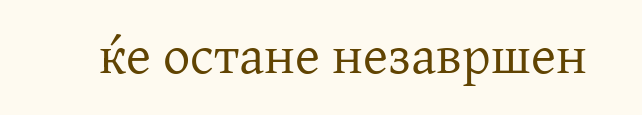ќе остане незавршен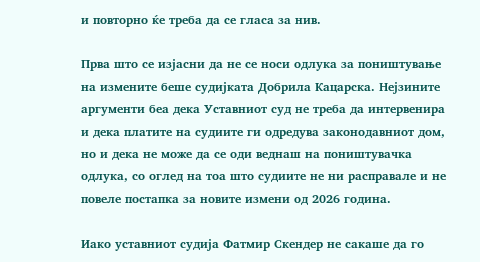и повторно ќе треба да се гласа за нив.

Прва што се изјасни да не се носи одлука за поништување на измените беше судијката Добрила Кацарска. Нејзините аргументи беа дека Уставниот суд не треба да интервенира и дека платите на судиите ги одредува законодавниот дом, но и дека не може да се оди веднаш на поништувачка одлука, со оглед на тоа што судиите не ни расправале и не повеле постапка за новите измени од 2026 година.

Иако уставниот судија Фатмир Скендер не сакаше да го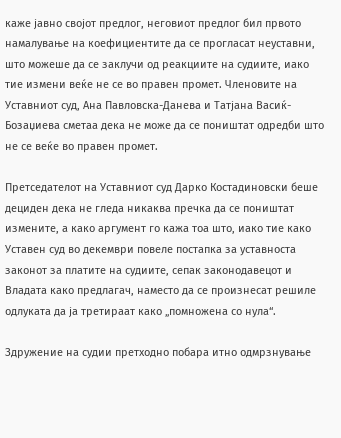каже јавно својот предлог, неговиот предлог бил првото намалување на коефициентите да се прогласат неуставни, што можеше да се заклучи од реакциите на судиите, иако тие измени веќе не се во правен промет. Членовите на Уставниот суд, Ана Павловска-Данева и Татјана Васиќ-Бозаџиева сметаа дека не може да се поништат одредби што не се веќе во правен промет.

Претседателот на Уставниот суд Дарко Костадиновски беше дециден дека не гледа никаква пречка да се поништат измените, а како аргумент го кажа тоа што, иако тие како Уставен суд во декември повеле постапка за уставноста законот за платите на судиите, сепак законодавецот и Владата како предлагач, наместо да се произнесат решиле одлуката да ја третираат како „помножена со нула“.

Здружение на судии претходно побара итно одмрзнување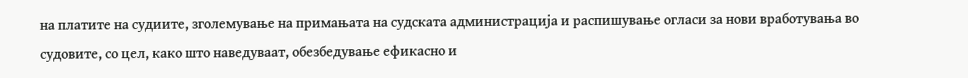на платите на судиите, зголемување на примањата на судската администрација и распишување огласи за нови вработувања во судовите, со цел, како што наведуваат, обезбедување ефикасно и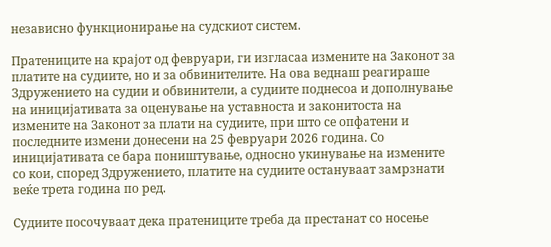независно функционирање на судскиот систем.

Пратениците на крајот од февруари, ги изгласаа измените на Законот за платите на судиите, но и за обвинителите. На ова веднаш реагираше Здружението на судии и обвинители, а судиите поднесоа и дополнување на иницијативата за оценување на уставноста и законитоста на измените на Законот за плати на судиите, при што се опфатени и последните измени донесени на 25 февруари 2026 година. Со иницијативата се бара поништување, односно укинување на измените со кои, според Здружението, платите на судиите остануваат замрзнати веќе трета година по ред.

Судиите посочуваат дека пратениците треба да престанат со носење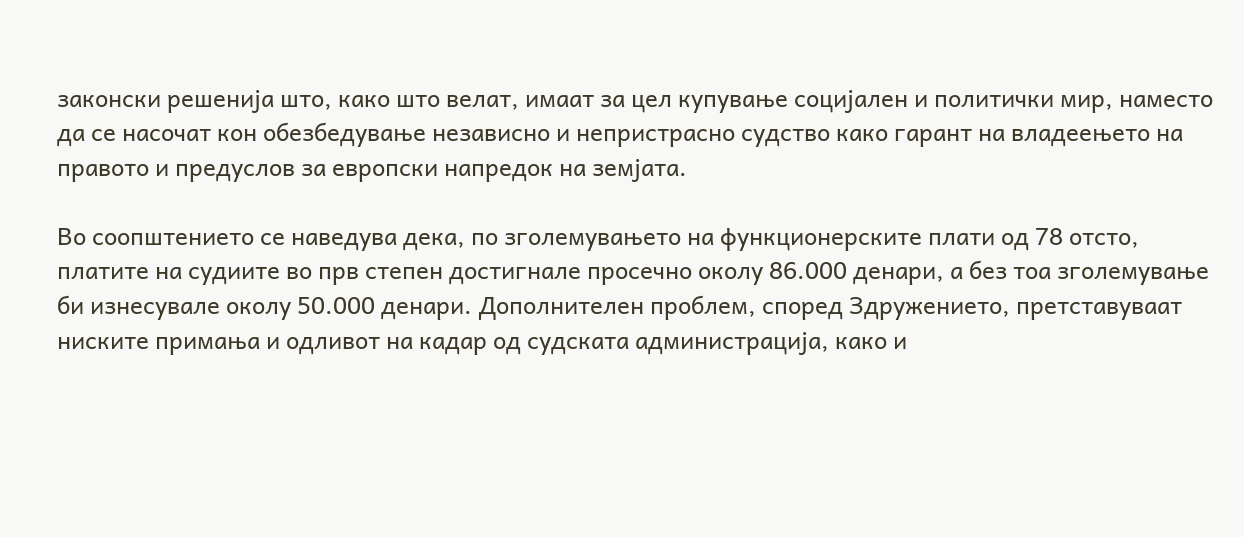законски решенија што, како што велат, имаат за цел купување социјален и политички мир, наместо да се насочат кон обезбедување независно и непристрасно судство како гарант на владеењето на правото и предуслов за европски напредок на земјата.

Во соопштението се наведува дека, по зголемувањето на функционерските плати од 78 отсто, платите на судиите во прв степен достигнале просечно околу 86.000 денари, а без тоа зголемување би изнесувале околу 50.000 денари. Дополнителен проблем, според Здружението, претставуваат ниските примања и одливот на кадар од судската администрација, како и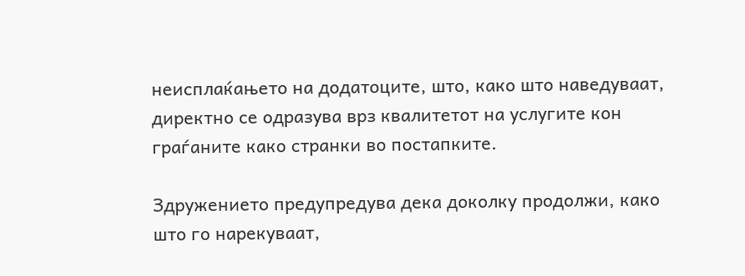неисплаќањето на додатоците, што, како што наведуваат, директно се одразува врз квалитетот на услугите кон граѓаните како странки во постапките.

Здружението предупредува дека доколку продолжи, како што го нарекуваат,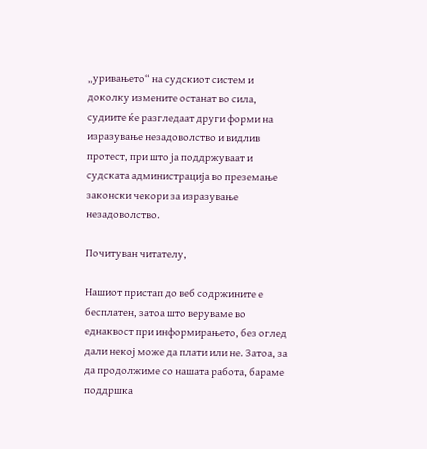„уривањето“ на судскиот систем и доколку измените останат во сила, судиите ќе разгледаат други форми на изразување незадоволство и видлив протест, при што ја поддржуваат и судската администрација во преземање законски чекори за изразување незадоволство.

Почитуван читателу,

Нашиот пристап до веб содржините е бесплатен, затоа што веруваме во еднаквост при информирањето, без оглед дали некој може да плати или не. Затоа, за да продолжиме со нашата работа, бараме поддршка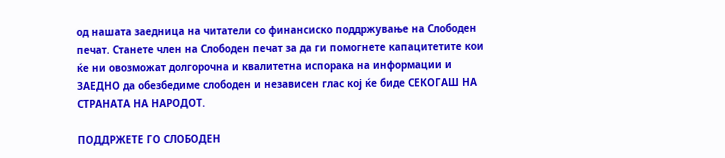од нашата заедница на читатели со финансиско поддржување на Слободен печат. Станете член на Слободен печат за да ги помогнете капацитетите кои ќе ни овозможат долгорочна и квалитетна испорака на информации и ЗАЕДНО да обезбедиме слободен и независен глас кој ќе биде СЕКОГАШ НА СТРАНАТА НА НАРОДОТ.

ПОДДРЖЕТЕ ГО СЛОБОДЕН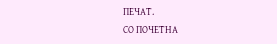ПЕЧАТ.
СО ПОЧЕТНА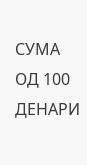СУМА ОД 100 ДЕНАРИ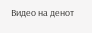Видео на денот